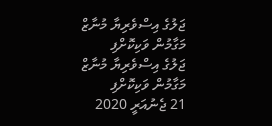ޖަލުގެ އިސްވެރިޔާ މުނާޒް މަގާމުން ވަކިކޮށްފި
ޖަލުގެ އިސްވެރިޔާ މުނާޒް މަގާމުން ވަކިކޮށްފި
21 ޖެނުއަރީ 2020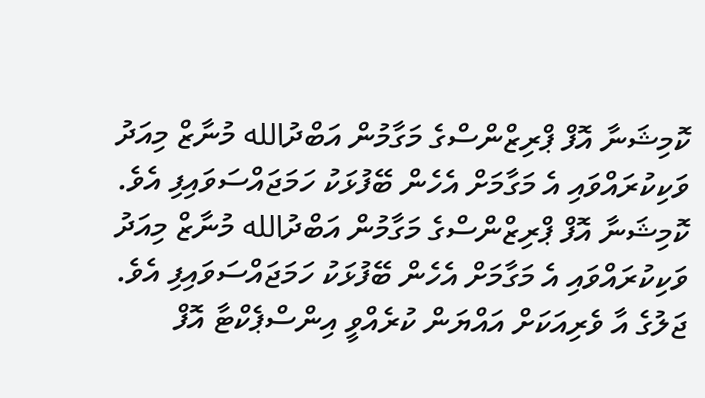ކޮމިޝަނާ އޮފް ޕްރިޒްންސްގެ މަގާމުން އަބްދުالله މުނާޒް މިއަދު ވަކިކުރައްވައި އެ މަގާމަށް އެހެން ބޭފުޅަކު ހަމަޖައްސަވައިފި އެވެ.
ކޮމިޝަނާ އޮފް ޕްރިޒްންސްގެ މަގާމުން އަބްދުالله މުނާޒް މިއަދު ވަކިކުރައްވައި އެ މަގާމަށް އެހެން ބޭފުޅަކު ހަމަޖައްސަވައިފި އެވެ.
ޖަލުގެ އާ ވެރިއަކަށް އައްޔަން ކުރެއްވީ އިންސްޕެކްޓާ އޮފް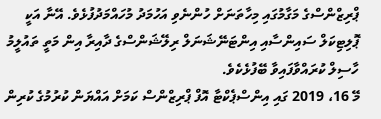ޕްރިޒްންސްގެ މަގާމުގައި މިހާތަނަށް ހުންނެވި އަހުމަދު މުހައްމަދުފުޅެވެ. އޭނާ އަކީ ޕޮލިޓިކަލް ސައިންސާއި އިންޓަނޭޝަނަލް ރިލޭޝަންސްގެ ދާއިރާ އިން މަތީ ތައުލީމު ހާސިލް ކުރައްވާފައިވާ ބޭފުޅެކެވެ.
މޭ 16، 2019 ގައި އިންސްޕެކްޓާ އޮފް ޕްރިޒްންސް ކަމަށް އައްޔަން ކުރުމުގެ ކުރިން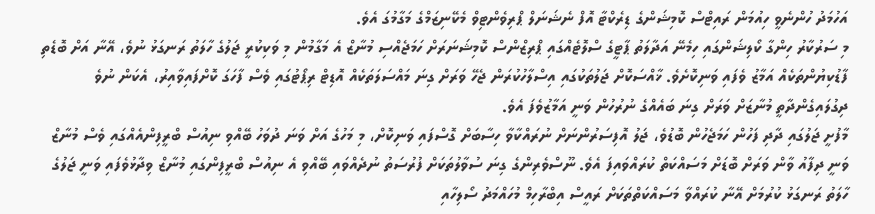އަހުމަދު ހުންނެވީ ހިއުމަން ރައިޓްސް ކޮމިޝަންގެ ޑިރެކްޓާ އޮފް ނެޝަނަލް ޕްރިވެންޓިވް މެކޭނިޒަމްގެ މަގާމުގަ އެވެ.
މި ސަރުކާރު ހިންގާ ކޯލިޝަންގައި ހިމެނޭ އަދާލަތު ޕާޓީގެ ސްލޮޓެއްގައި ޕްރިޒްންސް ކޮމިޝަނަރަށް ހަމަޖެއްސި މުނާޒް އެ މަގާމުން މި ވަކިކުރީ ޖަލުގެ ހާލަތު ރަނގަޅު ނުވެ، އޭނާ އަށް ބޮޑެތި ފާޑުކިޔުންތަކެއް އަމާޒު ވެފައި ވަނިކޮށެވެ. ޚާއްސަކޮށް ޖަލުތަކުގައި އިސްލާހުކުރަން ޖެހޭ ވަރަށް ގިނަ މައްސަލަތަކެއް އޮޑިޓް ރިޕޯޓުގައި ވެސް ފާހަގަ ކޮށްފައިވާއިރު، އެކަން ނުވެ ދިގުލައިގެންދާތީ މުނާޒަށް ވަރަށް ގިނަ ބައެއްގެ ނުރުހުން ވަނީ އަމާޒުވެފަ އެވެ.
މާފުށީ ޖަލުގައި ދާދި ފަހުން ހަމަޖެހުން ބޮޑުވެ، ޖަލު އޮފިސަރުންނަށް ނުރައްކާވާ ހިސާބަށް ގޮސްފައި ވަނިކޮށް، މި މަހުގެ އަށް ވަނަ ދުވަހު ބޭއްވި ނިއުސް ބްރީފިންއެއްގައި ވެސް މުނާޒް ވަނީ ދިފާއު ވާން ވަރަށް ބޮޑަށް މަސައްކަތް ކުރައްވައިފަ އެވެ. ނޫސްވެރިންގެ ގިނަ ސުވާލުތަކަށް ފުރުސަތު ނުދެއްވައި ބޭއްވި އެ ނިއުސް ބްރީފިންގައި މުނާޒް ވިދާޅުވެފައި ވަނީ ޖަލުގެ ހާލަތު ރަނގަޅު ކުރުމަށް އޭނާ ކުރައްވާ މަސައްކަތްތަކަށް ރައީސް އިބްރާހިމް މުހައްމަދު ސޯލިހާއި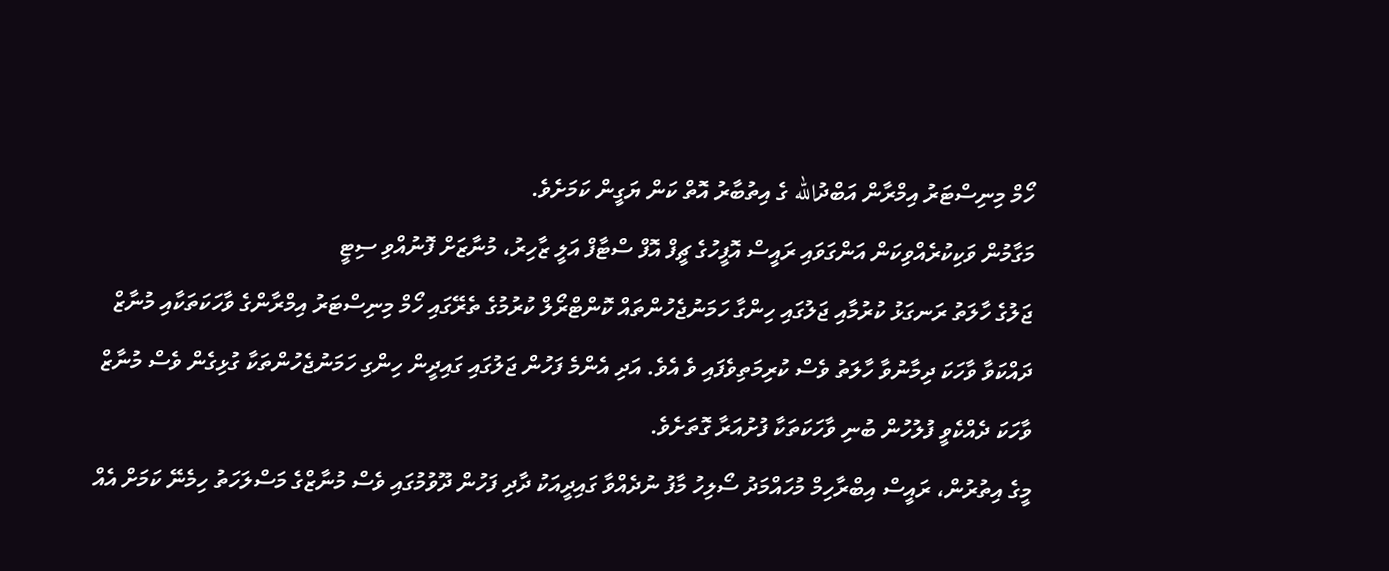ހޯމް މިނިސްޓަރު އިމްރާން އަބްދުالله ގެ އިތުބާރު އޮތް ކަން ޔަގީން ކަމަށެވެ.
މަގާމުން ވަކިކުރެއްވިކަން އަންގަވައި ރައީސް އޮފީހުގެ ޗީފް އޮފް ސްޓާފް އަލީ ޒާހިރު، މުނާޒަށް ފޮނުއްވި ސިޓީ
ޖަލުގެ ހާލަތު ރަނގަޅު ކުރުމާއި ޖަލުގައި ހިންގާ ހަމަނުޖެހުންތައް ކޮންޓްރޯލް ކުރުމުގެ ތެރޭގައި ހޯމް މިނިސްޓަރު އިމްރާންގެ ވާހަކަތަކާއި މުނާޒް ދައްކަވާ ވާހަކަ ދިމާނުވާ ހާލަތު ވެސް ކުރިމަތިވެފައި ވެ އެވެ. އަދި އެންމެ ފަހުން ޖަލުގައި ގައިދީން ހިންގި ހަމަނުޖެހުންތަކާ ގުޅިގެން ވެސް މުނާޒް ވާހަކަ ދެއްކެވީ ފުލުހުން ބުނި ވާހަކަތަކާ ފުށުއަރާ ގޮތަށެވެ.
މީގެ އިތުރުން، ރައީސް އިބްރާހިމް މުހައްމަދު ސޯލިހު މާފު ނުދެއްވާ ގައިދީއަކު ދާދި ފަހުން ދޫވުމުގައި ވެސް މުނާޒްގެ މަސްލަހަތު ހިމެނޭ ކަމަށް އެއް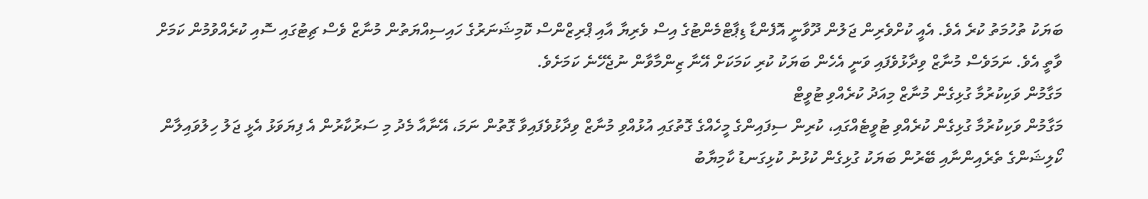ބަޔަކު ތުހުމަތު ކުރެ އެވެ. އެއީ ކުށްވެރިން ޖަލުން ދޫވާނީ އޮފެންޑާ ޑިޕާޓްމެންޓުގެ އިސް ވެރިޔާ އާއި ޕްރިޒްންސް ކޮމިޝަނަރުގެ ހައިސިއްޔަތުން މުނާޒް ވެސް ޗިޓުގައި ސޮއި ކުރެއްވުމުން ކަމަށް ވާތީ އެވެ. ނަމަވެސް މުނާޒް ވިދާޅުވެފައި ވަނީ އެހެން ބަޔަކު ކުރި ކަމަކަށް އޭނާ ޒިންމާވާން ނުޖެހޭނެ ކަމަށެވެ.
މަގާމުން ވަކިކުރުމާ ގުޅިގެން މުނާޒް މިއަދު ކުރެއްވި ޓުވީޓް
މަގާމުން ވަކިކުރުމާ ގުޅިގެން ކުރެއްވި ޓުވީޓެއްގައި، ކުރިން ސިފައިންގެ މީހެއްގެ ގޮތުގައި އުޅުއްވި މުނާޒް ވިދާޅުވެފައިވާ ގޮތުން ނަމަ، އޭނާއާ މެދު މި ސަރުކާރުން އެ ފިޔަވަޅު އެޅީ ޖަލު ހިލުވައިލާން ކޯލިޝަންގެ ތެރެއިންނާއި ބޭރުން ބަޔަކު ގުޅިގެން ކުޅުނު ކުޅިގަނޑު ކާމިޔާބު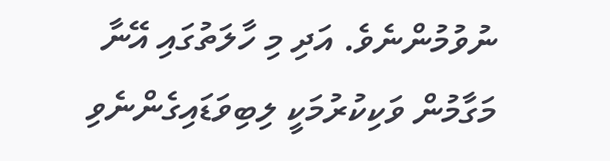ނުވުމުންނެވެ. އަދި މި ހާލަތުގައި އޭނާ މަގާމުން ވަކިކުރުމަކީ ލިބިވަޑައިގެންނެވި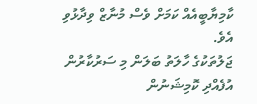ކާމިޔާބީއެއް ކަމަށް ވެސް މުނާޒް ވިދާޅުވި އެވެ.
ޖަލުތަކުގެ ހާލަތު ބަލަން މި ސަރުކާރުން އުފެއްދި ކޮމިޝަނުން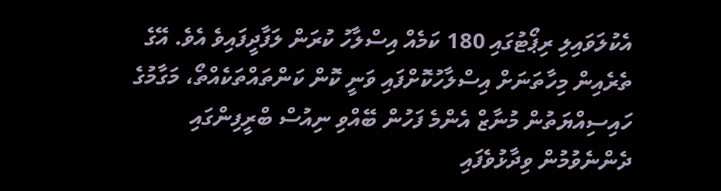އެކުލަވައިލި ރިޕޯޓުގައި 180 ކަމެއް އިސްލާހު ކުރަން ލަފާދީފައިވެ އެވެ. އޭގެ ތެރެއިން މިހާތަނަށް އިސްލާހުކޮށްފައި ވަނީ ކޮން ކަންތައްތަކެއްތޯ، މަގާމުގެ ހައިސިއްޔަތުން މުނާޒް އެންމެ ފަހުން ބޭއްވި ނިއުސް ބްރީފިންގައި ދެންނެވުމުން ވިދާޅުވެފައި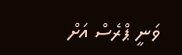ވަނީ ޕްރެސް އަށް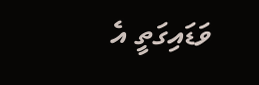ވަޑައިގަތީ އެ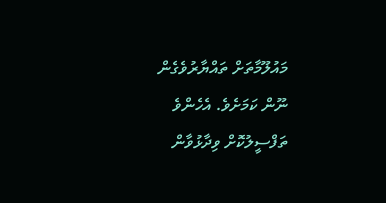މައުލޫމާތަށް ތައްޔާރުވެގެން ނޫން ކަމަށެވެ. އެހެންވެ ތަފްސީލުކޮށް ވިދާޅުވާން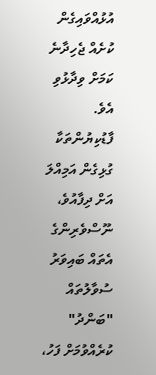އުޅުއްވައިގެން ކުށެއް ޖެހިދާނެ ކަމަށް ވިދާޅުވި އެވެ.
ފާޑުކިޔުންތަކާ ގުޅިގެން އަމިއްލަ އަށް ދިފާއުވެ، ނޫސްވެރިންގެ އެތައް ބައިވަރު ސުވާލުތައް "ބަންދު" ކުރެއްވުމަށް ފަހު،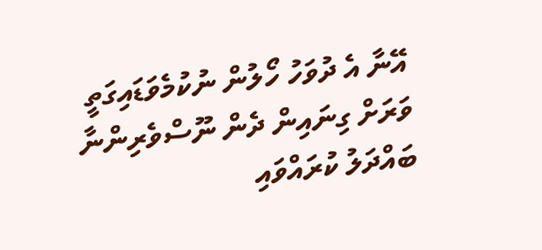އޭނާ އެ ދުވަހު ހޯލުން ނުކުމެވަޑައިގަތީ ވަރަށް ގިނައިން ދެން ނޫސްވެރިންނާ ބައްދަލު ކުރައްވައި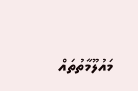މައުލޫމާތުތައް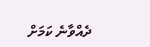ދެއްވާނެ ކަމަށް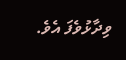ވިދާޅުވެފަ އެވެ.